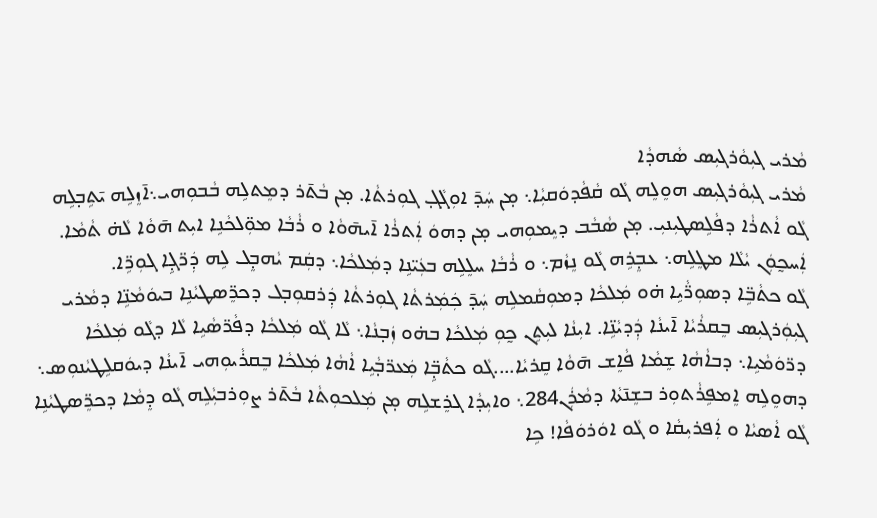ܡܵܪܝ ܓܝܼܘܵܪܓܝܼܣ ܣܵܗܕܵܐ
ܡܵܪܝ ܓܝܼܘܵܪܓܝܼܣ ܗܘܸܠܸܗ ܓܵܘ ܩܵܦܵܕܘܿܩܝܼܵܐ܆ ܡ̣ܢ ܚܲܕ̄ ܐܘܼܓܵܓ̣ ܓܘܼܪܬܵܐ. ܡ̣ܢ ܒܵܬ̄ܪ ܕܡܸܬܠܹܗ ܒܵܒܘܼܗܝ܆ܐ̄ܙܸܠܹܗ ܝ̄ܬܹܒ̣ܠܹܗ ܓܵܘ ܐܵܬܪܵܐ ܕܦܵܠܹܣܛܝܼܢܝܼ. ܡ̣ܢ ܣܵܒܵܒ ܕܝܸܡܘܼܗܝ ܡ̣ܢ ܕܗܘܿ ܐܲܬܪܵܐ ܐ̄ܝܗ̄ܘܵܐ ܘ ܪܵܒܵܐ ܡܘܼ̈ܠܟܵܢܹܐ ܐܝܼܬ ܗ̄ܘܵܐ ܠܵܗ̇ ܬܵܡܵܐ. ܐܲܚܟ̰ܘܼܿܢ ܝܵܠܵܐ ܡܛܸܠܹܗ܆ ܥܒ̣ܸܪܹܗ ܓܵܘ ܢܸܙܵܡ܆ ܘ ܪܵܒܵܐ ܚܠܸܠܹܗ ܒܥܲܝ̈ܢܹܐ ܕܡܲܠܟܵܐ܆ ܕܩܲܡ ܝܵܗܒ̣ܸܠ ܠܹܗ ܕܲܪ̈ܓ̣ܹܐ ܓܘܼܪܹ̈ܐ.
ܓܵܘ ܟܬܵܒܹ̈ܐ ܕܣܘܼܪ̈ܵܝܹܐ ܗ̇ܘ ܡܲܠܟܵܐ ܕܡܘܼܩܵܡܠܹܗ ܚܲܕ̄ ܟܲܡܲܪܬܵܐ ܓܘܼܪܬܵܐ ܕܲܪܩܘܼܒ̣ܠ ܕܟܪܸ̈ܣܛܝܵܢܹܐ ܒܝܘܿܡܵܢܹ̈ܐ ܕܡܵܪܝ ܓܝܼܘܲܪܓܝܼܣ ܒܸܩܪܵܝܵܐ ܐ̄ܝܢܵܐ ܕܲܕܝܵܢܹ̈ܐ. ܐܝܼܢܵܐ ܠܝܼܬܹܢ ܟ̰ܘܼ ܡܲܠܟܵܐ ܒܗ̇ܘ ܙܲܒ̣ܢܵܐ܆ ܠܵܐ ܓܵܘ ܡܲܠܟܵܐ ܕܦܵܪ̈ܣܵܝܹܐ ܠܵܐ ܕܓܵܘ ܡܲܠܟܵܐ ܕܪ̈ܘܿܡܵܝܹܐ܆ ܕܒܐܵܗܵܐ ܫܸܡܵܐ ܦܵܐܸܫ ܗ̄ܘܵܐ ܩܸܪܝܵܐ....ܓܵܘ ܟܬܵܒ̣ܹ̈ܐ ܡܲܥܪ̈ܒ̣ܵܝܹܐ ܐܵܗܵܐ ܡܲܠܟܵܐ ܒܸܩܪܵܝܘܼܗܝ ܐ̄ܝܢܵܐ ܕܝܘܿܩܠܹܛܝܵܢܘܼܣ܆ ܕܗܘܸܠܹܗ ܐܸܡܦܹܪܵܬܘܼܪ ܒܫܸܢ̄ܬܵܐ ܕܡܵܪܲܢ284܆ ܘܐܝܼܕܵܐ ܓܪܸܫܠܹܗ ܡ̣ܢ ܡܲܠܟܘܼܬܵܐ ܒܵܬ̄ܪ ܨܘܼܪܒܝܼܵܠܹܗ ܓܵܘ ܕܸܡܵܐ ܕܟܪܸ̈ܣܛܝܵܢܹܐ ܓܵܘ ܐܵܣܝܵܐ ܘ ܐܲܦܪܝܼܩܵܐ ܘ ܓܵܘ ܐܘܿܪܘܿܦܵܐ! ܟܹܐ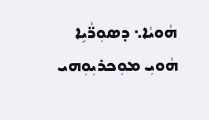ܗܵܘܝܵܐ܆ ܕܣܘܼܪ̈ܵܝܹܐ ܗܵܘܝܼ ܡܘܼܟܪܝܼܘܼܗܝ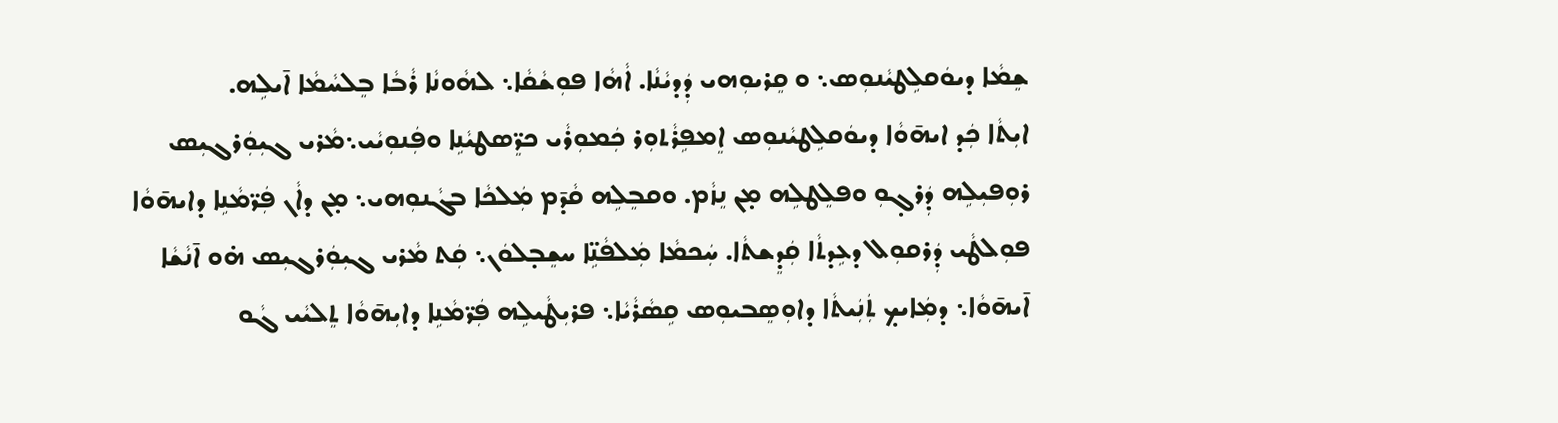ܫܸܡܵܐ ܕܝܘܿܩܠܹܛܝܵܢܘܼܣ܆ ܘ ܩܸܪܝܘܼܗܝ ܕܲܕܝܵܢܵܐ. ܐܵܗܵܐ ܦܘܼܫܵܩܵܐ܆ ܠܗܵܘܢܵܐ ܪܵܒܵܐ ܒܸܠܚܵܡܵܐ ܐ̄ܝܠܹܗ.
ܐܝܼܬܵܐ ܟܲܕ ܐܝܗ̄ܘܵܐ ܕܝܘܿܩܠܹܛܝܵܢܘܼܣ ܐܸܡܦܹܪܵܬܘܼܪ ܟܲܡܘܼܪܵܝ ܟܪܸ̈ܣܛܝܵܢܹܐ ܘܦܲܢܘܼܝܵܝ܆ܡܵܪܝ ܓܝܼܘܲܪܓܝܼܣ ܪܘܼܦܝܼܠܹܗ ܕܲܪܓ̣ܘܼ ܘܦܠܸܛܠܹܗ ܡ̣ܢ ܢܸܙܵܡ. ܘܩܒܸܠܹܗ ܩܵܕ̄ܡ ܡܲܠܟܵܐ ܒܓܵܢܘܼܗܝ܆ ܡ̣ܢ ܕܐܵܢ ܦܲܪ̈ܡܵܢܹܐ ܕܐܝܗ̄ܘܵܐ ܦܘܼܠܛܵܝ ܕܲܪܩܘܼܠ ܕܥܹܕܬܵܐ ܩܲܕܸܫܬܵܐ. ܚܲܟܡܵܐ ܡܲܠܦܵܢܹ̈ܐ ܚܫܸܒ̣ܠܘܿܢ܆ ܩܲܬ ܡܵܪܝ ܓܝܼܘܲܪܓܝܼܣ ܗ̇ܘ ܐ̄ܢܵܫܵܐ ܐ̄ܝܗ̄ܘܵܐ܆ ܕܡܲܐܝܟ̣ ܬܲܢܲܝܬܵܐ ܕܐܘܼܣܸܒܝܘܼܣ ܩܹܣܵܪܵܝܵܐ܆ ܦܪܝܼܛܵܝܠܹܗ ܦܲܪ̈ܡܵܢܹܐ ܕܐܝܼܗ̄ܘܵܐ ܬܸܠܝܵܝ ܓܵܘ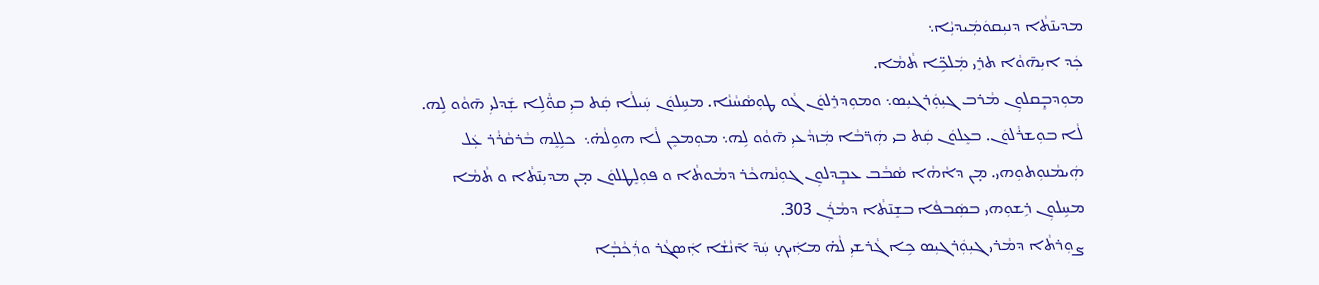ܡܕܝܢ̄ܬܵܐ ܕܢܝܼܩܘܿܡܲܝܕܝܼܵܐ܆
ܟܲܕ ܐܝܼܗ̄ܘܵܐ ܬܪܸܝ ܡܲܠܟܹ̈ܐ ܬܵܡܵܐ.
ܡܘܼܕܒ̣ܸܩܠܘܼܢ ܡܵܪܒ ܓܝܼܘܲܪܓܝܼܣ܆ ܘܡܘܼܕܪܸܠܘܿܢ ܓܵܘ ܛܘܼܣܵܚܵܢܵܐ. ܡܚܹܠܘܿܢ ܚܲܝܠܵܐ ܩܲܬ ܒܝܼ ܩܘ̈ܵܠܹܐ ܫܲܕܠܝܼ ܗ̄ܘܵܘ ܠܹܗ. ܠܵܐ ܒܘܼܫܪܵܠܘܿܢ. ܒܥܸܠܘܿܢ ܩܲܬ ܒܝ ܗܲܪ̈ܒܵܐ ܡܲܙܕܵܥܝܼ ܗ̄ܘܵܘ ܠܹܗ܆ ܡܘܼܡܟܸܢ ܠܵܐ ܗܘܹܠܵܗ̇܆  ܟܠܹܠܸܗ ܒܵܪܩܵܪܵܪ ܥܲܠ ܗܲܝܡܵܢܘܼܬܘܼܗܝ. ܡ̣ܢ ܕܐܵܗܵܐ ܣܵܒܵܒ ܥܒ̣ܸܕܠܘܼܢ ܓܘܼܢܵܗܟܵܪ ܕܡܵܘܬܵܐ ܘ ܦܘܼܠܸܛܠܘܿܢ ܡ̣ܢ ܡܕܝܼܢ̄ܬܵܐ ܘ ܬܵܡܵܐ ܡܚܹܠܘܼܢ ܪܹܫܘܼܗܝ ܒܣܲܒܦܵܐ ܒܫܸܢ̄ܬܵܐ ܕܡܵܪܲܢ 303.
ܨܘܼܪܬܵܐ ܕܡܵܪܝ ܓܝܼܘܲܪܓܝܼܣ ܟܹܐ ܓܵܪܫܝܼ ܠܵܗ̇ ܡܐܲܝܟ̣ ܚܲܕ̄ ܐ̄ܢܵܫܵܐ ܐܲܣܓܵܪ ܘܪܲܟܵܒ̣ܵܐ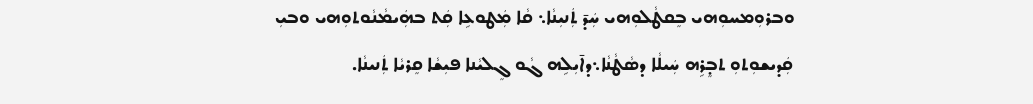ܘܒܪܘܼܡܚܘܼܗܝ ܒܸܩܛܵܠܘܼܗܝ ܚܲܕ̄ ܬܲܢܝܼܢܵܐ܆ ܩܵܐ ܡܲܛܘܥܹܐ ܩܲܬ ܒܗܲܝܡܵܢܵܘܬܘܼܗܝ ܘܒܝܼ ܩܲܕܝܫܘܼܬܘܼ ܬܒ̣ܸܪܹܗ ܚܲܝܠܵܐ ܕܣܵܛܵܢܵܐ܆ܕܐ̄ܝܼܠܹܗ ܓܵܘ ܓܸܠܝܵܢܐ ܦܝܼܫܵܐ ܩܸܪܝܵܐ ܬܲܢܝܢܵܐ.